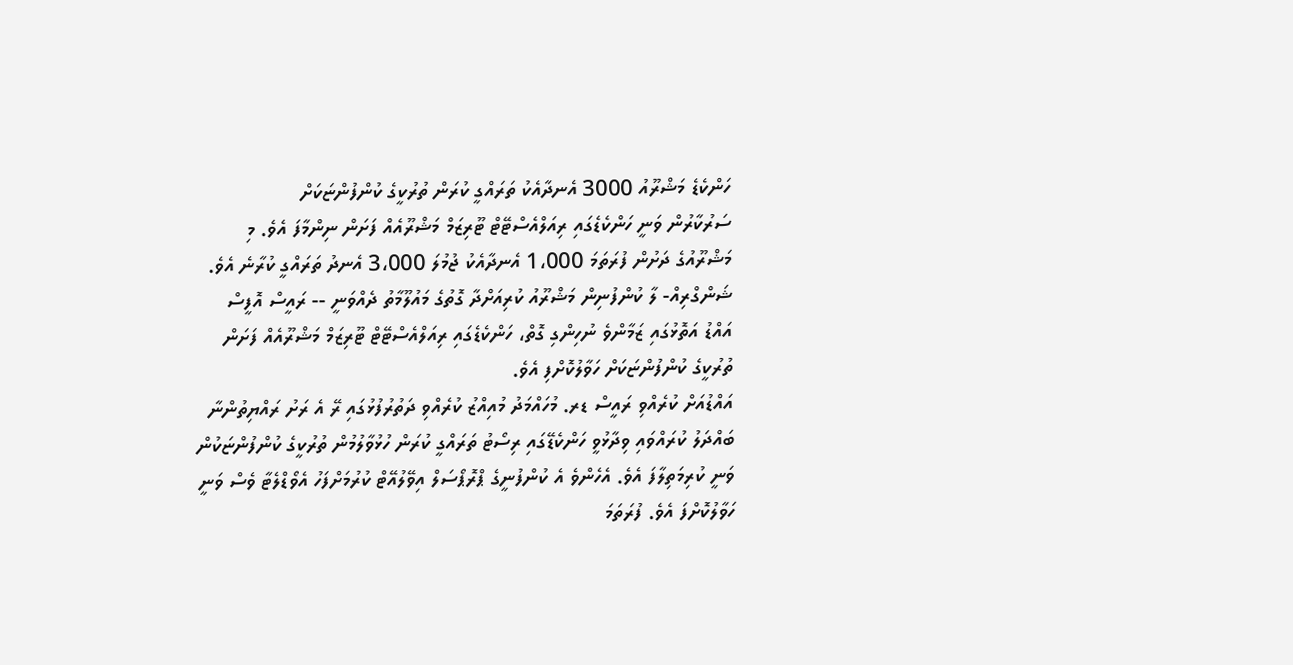ހަންކެޑެ މަޝްރޫއު 3000 އެނދާއެކު ތަރައްގީ ކުރަން ތުރުކީގެ ކުންފުންޏަކަށް
ސަރުކާރުން ވަނީ ހަންކެޑެގައި ރިއަލްއެސްޓޭޓް ޓޫރިޒަމް މަޝްރޫއެއް ފަށަން ނިންމާފަ އެވެ. މި މަޝްރޫއުގެ ދަށުން ފުރަތަމަ 1،000 އެނދާއެކު ޖުމުލަ 3،000 އެނދު ތަރައްގީ ކުރާނެ އެވެ.
ޝަންގްރިއް- ލާ ކުންފުނިން މަޝްރޫއު ކުރިއަށްދާ ގޮތުގެ މައުލޫމާތު ދެއްވަނީ -- ރައީސް އޮފީސް
އައްޑު އަތޮޅުގައި ޒަމާންވެ ނުހިންގި ގޮތް، ހަންކެޑެގައި ރިއަލްއެސްޓޭޓް ޓޫރިޒަމް މަޝްރޫއެއް ފަށަން ތުރުކީގެ ކުންފުންޏަކަށް ހަވާލުކޮށްފި އެވެ.
އައްޑުއަށް ކުރެއްވި ރައީސް ޑރ. މުހައްމަދު މުއިއްޒު ކުރެއްވި ދަތުރުފުޅުގައި ރޭ އެ ރަށު ރައްޔިތުންނާ ބައްދަލު ކުރައްވައި ވިދާޅުވީ ހަންކެޑޭގައި ރިސޯޓު ތަރައްގީ ކުރަން ހުޅުވާލުމުން ތުރުކީގެ ކުންފުންޏަކުން ވަނީ ކުރިމަތިލާފަ އެވެ. އެހެންވެ އެ ކުންފުނީގެ ޕްރޮޕޯސަލް އިވޭލުއޭޓް ކުރުމަށްފަހު އެވޯޑްލެޓާ ވެސް ވަނީ ހަވާލުކޮށްފަ އެވެ. ފުރަތަމަ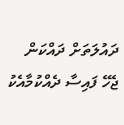ދައުލަތަށް ދައްކަން ޖެހޭ ފައިސާ ދެއްކުމާއެކު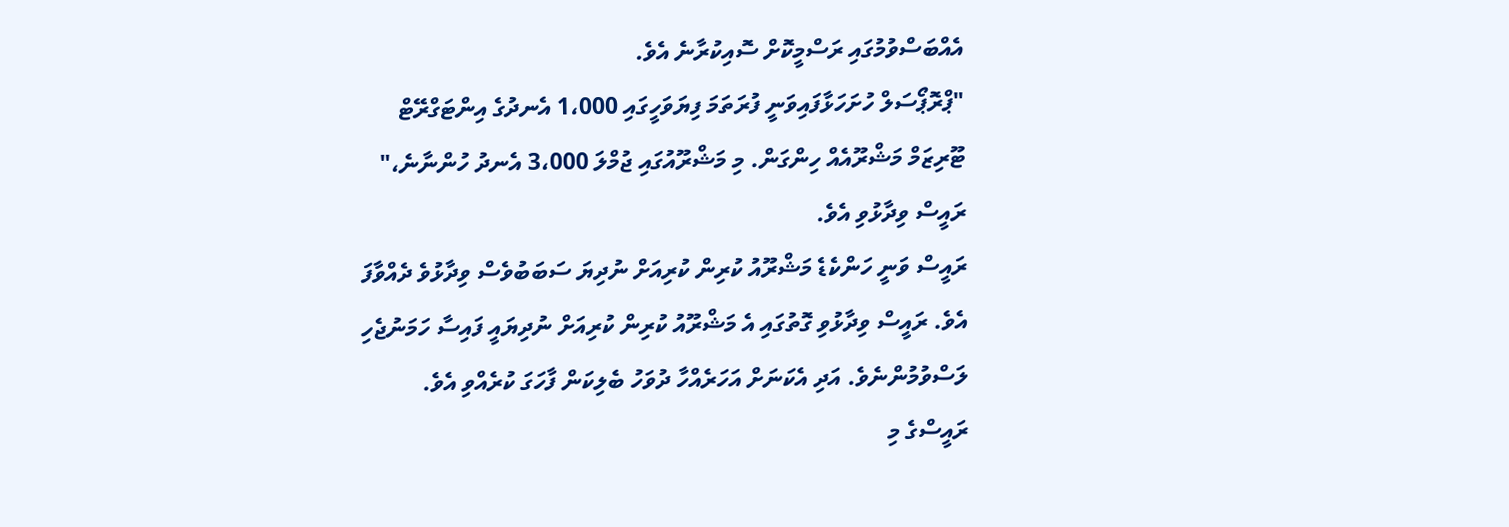އެއްބަސްވުމުގައި ރަސްމީކޮށް ސޮއިކުރާނެ އެވެ.
"ޕްރޮޕޯސަލް ހުށަހަޅާފައިވަނީ ފުރަތަމަ ފިޔަވަހީގައި 1،000 އެނދުގެ އިންޓަގްރޭޓް ޓޫރިޒަމް މަޝްރޫއެއް ހިންގަން. މި މަޝްރޫއުގައި ޖުމްލަ 3،000 އެނދު ހުންނާނެ،" ރައީސް ވިދާޅުވި އެވެ.
ރައީސް ވަނީ ހަންކެޑެ މަޝްރޫއު ކުރިން ކުރިއަށް ނުދިޔަ ސަބަބުވެސް ވިދާޅުވެ ދެއްވާފަ އެވެ. ރައީސް ވިދާޅުވި ގޮތުގައި އެ މަޝްރޫއު ކުރިން ކުރިއަށް ނުދިޔައީ ފައިސާ ހަމަނުޖެހި ލަސްވުމުންނެވެ. އަދި އެކަނަށް އަހަރެއްހާ ދުވަހު ބެލިކަން ފާހަގަ ކުރެއްވި އެވެ.
ރައީސްގެ މި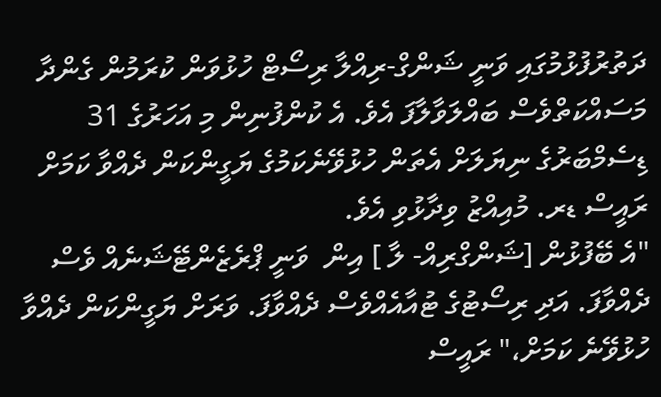ދަތުރުފުޅުމުގައި ވަނީ ޝަންގް-ރިއްލާ ރިސޯޓް ހުޅުވަން ކުރަމުން ގެންދާ މަސައްކަތްވެސް ބައްލަވާލާފަ އެވެ. އެ ކުންފުނިން މި އަހަރުގެ 31 ޑިސެމްބަރުގެ ނިޔަލަށް އެތަން ހުޅުވޭނެކަމުގެ ޔަގީންކަން ދެއްވާ ކަމަށް ރައީސް ޑރ. މުއިއްޒު ވިދާޅުވި އެވެ.
"އެ ބޭފުޅުން [ޝަންގްރިއް- ލާ ] އިން  ވަނީ ޕްރެޒެންޓޭޝަނެއް ވެސް ދެއްވާފަ. އަދި ރިސޯޓުގެ ޓުއާއެއްވެސް ދެއްވާފަ. ވަރަށް ޔަގީންކަން ދެއްވާ ހުޅުވޭނެ ކަމަށް،" ރައީސް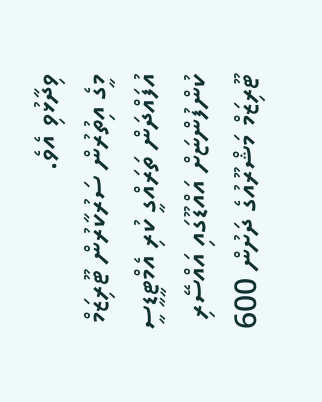ވިދާޅުވި އެވެ.
މީގެ އިތުރުން ސަރުކާރުން ޓޫރިޒަމް އުފައްދަން ތަރައްގީ ކުރި އެމްޓީޑީސީ ކުންފުންޏަށް އައްޑޫގައި އައްސޭރި ޓޫރިޒަމް މަޝްރޫއުގެ ދަށުން 600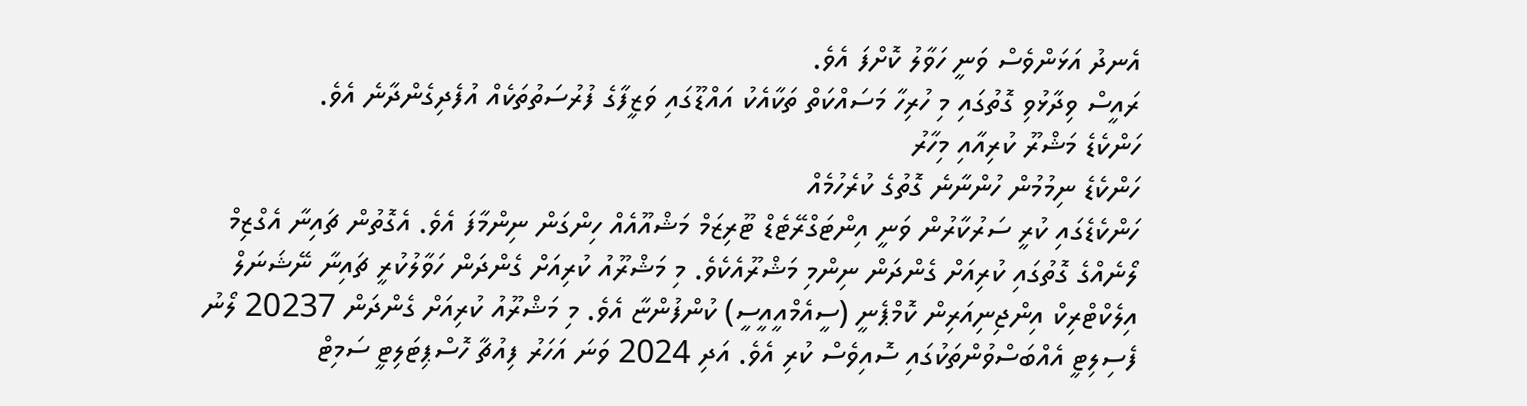އެނދު އަޅަންވެސް ވަނީ ހަވާލު ކޮށްފަ އެވެ.
ރައީސް ވިދާޅުވި ގޮތުގައި މި ހުރިހާ މަސައްކަތް ތަކާއެކު އައްޑޫގައި ވަޒީފާގެ ފުރުސަތުތަކެއް އުފެދިގެންދާނެ އެވެ.
ހަންކެޑެ މަޝްރޫ ކުރިއާއި މިހާރު
ހަންކެޑެ ނިމުމުން ހުންނާނެ ގޮތުގެ ކުރެހުމެއް
ހަންކެޑެގައި ކުރީ ސަރުކާރުން ވަނީ އިންޓަގްރޭޓެޑް ޓޫރިޒަމް މަޝްއޫއެއް ހިންގަން ނިންމާފަ އެވެ. އެގޮތުން ޗައިނާ އެގްޒިމް ލޯނެއްގެ ގޮތުގައި ކުރިއަށް ގެންދަން ނިންމި މަޝްރޫއެކެވެ. މި މަޝްރޫއު ކުރިއަށް ގެންދަން ހަވާލުކުރީ ޗައިނާ ނޭޝަނަލް އިލެކްޓްރިކް އިންޖިނިއަރިން ކޮމްޕެނީ (ސީއެމްއީއީސީ) ކުންފުންޏާ އެވެ. މި މަޝްރޫއު ކުރިއަށް ގެންދަން 20237 ލޯނު ފެސިލިޓީ އެއްބަސްވުންތަކުގައި ސޮއިވެސް ކުރި އެވެ. އަދި 2024 ވަނަ އަހަރު ފިއުޗާ ހޮސްޕިޓަލިޓީ ސަމިޓް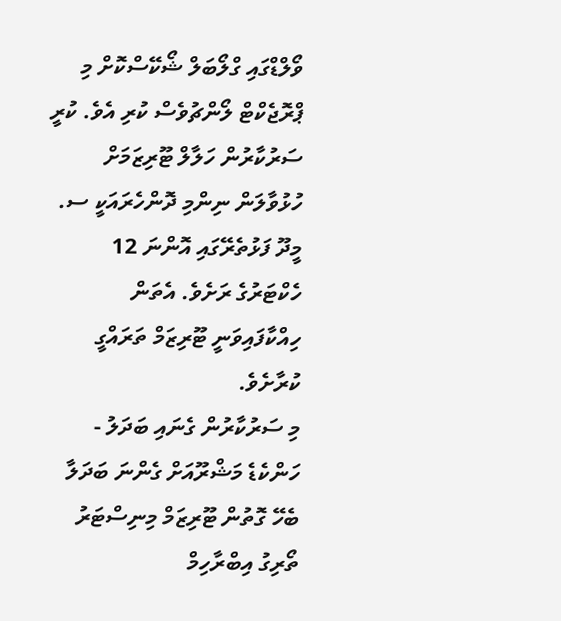ވޯލްޑްގައި ގްލޯބަލް ޝޯކޭސްކޮށް މި ޕްރޮޖެކްޓް ލޯންޗުވެސް ކުރި އެވެ. ކުރީ ސަރުކާރުން ހަލާލް ޓޫރިޒަމަށް ހުޅުވާލަން ނިންމި ދޮންހެރައަކީ ސ. މީދޫ ފަޅުތެރޭގައި އޮންނަ 12 ހެކްޓަރުގެ ރަށެވެ. އެތަން ހިއްކާފައިވަނީ ޓޫރިޒަމް ތަރައްގީ ކުރާށެވެ.
މި ސަރުކާރުން ގެނައި ބަދަލު - ހަންކެޑެ މަޝްރޫއަށް ގެންނަ ބަދަލާ ބެހޭ ގޮތުން ޓޫރިޒަމް މިނިސްޓަރު ތޯރިގު އިބްރާހިމް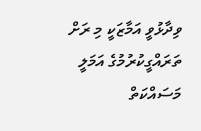ވިދާޅުވީ އަމާޒަކީ މި ރަށް ތަރައްގީކުރުމުގެ އަމަލީ މަސައްކަތް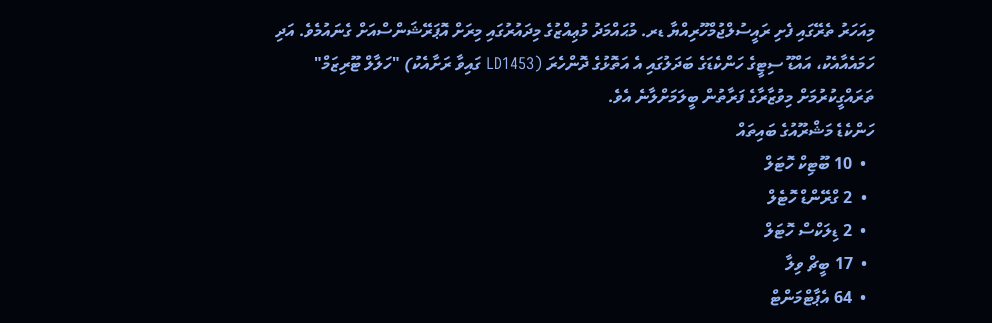މިއަހަރު ތެރޭގައި ފެށި ރައީސުލްޖުމްހޫރިއްޔާ ޑރ. މުޙައްމަދު މުޢިއްޒުގެ މިދައުރުގައި މިރަށް އޮޕަރޭޝަންސްއަށް ގެނައުމެވެ. އަދި ހަމައެއާއެކު، އައްޑޫ ސިޓީގެ ހަންކެޑަގެ ބަދަލުގައި އެ އަތޮޅުގެ ދޮންހެރަ (LD1453 ގައިވާ ރަށާއެކު) "ހަލާލް ޓޫރިޒަމް" ތަރައްގީކުރުމަށް މިވުޒާރާގެ ފަރާތުން ބީލަމަށްލާނެ އެވެ.
ހަންކެޑެ މަޝްރޫއުގެ ބައިތައް
  •  10 ބޫޓިކް ހޮޓަލް
  •  2 ގްރޭންޑް ހޮޓެލް
  •  2 ޑިލަކްސް ހޮޓަލް
  •  17 ބީޗް ވިލާ
  •  64 އެޕާޓްމަންޓް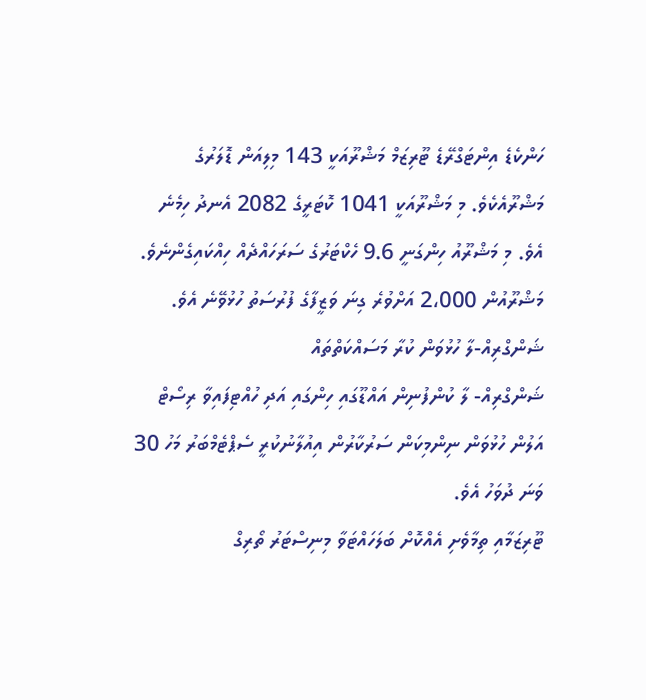ހަންކެޑެ އިންޓަގްރޭޑެ ޓޫރިޒަމް މަޝްރޫއަކީ 143 މިލިއަން ޑޮލަރުގެ މަޝްރޫއެކެވެ. މި މަޝްރޫއަކީ 1041 ކޮޓަރީގެ 2082 އެނދު ހިމެނެ އެވެ. މި މަޝްރޫއު ހިންގަނީ 9.6 ހެކްޓަރުގެ ސަރަހައްދެއް ހިއްކައިގެންނެވެ. މަޝްރޫއުން 2،000 އަށްވުރެ ގިނަ ވަޒީފާގެ ފުރުސަތު ހުޅުވޭނެ އެވެ.
ޝަންގްރިއް-ލާ ހުޅުވަން ކުރާ މަސައްކަތްތައް
ޝަންގްރިއް- ލާ ކުންފުނިން އައްޑޫގައި ހިންގައި އަދި ހުއްޓިފައިވާ ރިސޯޓް އަލުން ހުޅުވަން ނިންމިކަން ސަރުކާރުން އިއުލާނުކުރީ ސެޕްޓެމްބަރު މަހު 30 ވަނަ ދުވަހު އެވެ.
ޓޫރިޒަމާއި ތިމާވެށި އެއްކޮށް ބަލަހައްޓަވާ މިނިސްޓަރު ތޯރިގް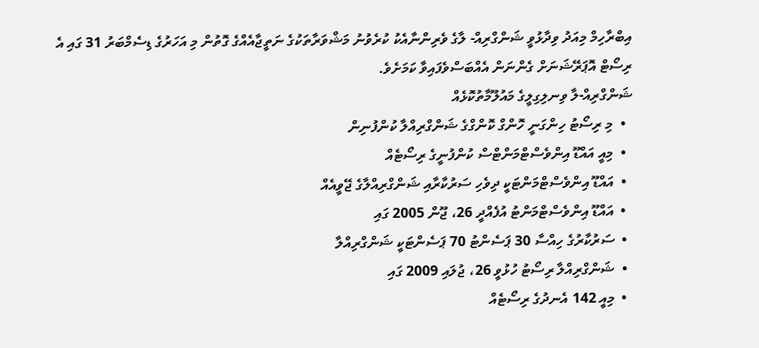އިބްރާހިމް މިއަދު ވިދާޅުވީ ޝަންގްރިއް- ލާގެ ވެރިންނާއެކު ކުރެވުނު މަޝްވަރާތަކުގެ ނަތީޖާއެއްގެ ގޮތުން މި އަހަރުގެ ޑިސެމްބަރު 31 ގައި އެ ރިސޯޓް އޮޕަރޭޝަނަށް ގެންނަން އެއްބަސްވެފައިވާ ކަމަށެވެ.
ޝަންގްރިއް-ލާ ވިނލިގިލީގެ މައުލޫމާތުކޮޅެއް
  •  މި ރިސޯޓު ހިންގަނީ ހޮންގް ކޮންގްގެ ޝަންގްރިއްލާ ކުންފުނިން
  •  މިއީ އައްޑޫ އިންވެސްޓްމަންޓްސް ކުންފުނީގެ ރިސޯޓެއް
  •  އައްޑޫ އިންވެސްޓްމަންޓަކީ ދިވެހި ސަރުކާރާއި ޝަންގްރިއްލާގެ ޖޭވީއެއް
  •  އައްޑޫ އިންވެސްޓްމަންޓު އުފެއްދީ 26، ޖޫން 2005 ގައި
  •  ސަރުކާރުގެ ހިއްސާ 30 ޕަސެންޓު 70 ޕަސެންޓަކީ ޝަންގްރިއްލާ
  •  ޝަންގްރިއްލާ ރިސޯޓު ހުޅުވީ 26، ޖުލައި 2009 ގައި
  •  މިއީ 142 އެނދުގެ ރިސޯޓެއް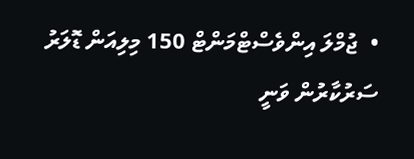•  ޖުމްލަ އިންވެސްޓްމަންޓް 150 މިލިއަން ޑޮލަރު
ސަރުކާރުން ވަނީ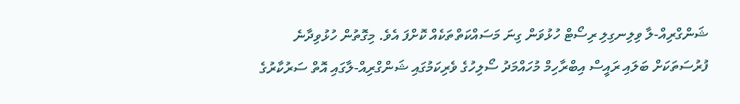ޝަންގްރިއް-ލާ ވިލިނގިލި ރިސޯޓް ހުޅުވަން ގިނަ މަސައްކަތްތަކެއް ކޮށްފަ އެވެ. މިގޮތުން ހުޅުވިދާނެ ފުރުސަތަކަށް ބަލައި ރައީސް އިބްރާހިމް މުހައްމަދު ސޯލިހުގެ ވެރިކަމުގައި ޝަންގްރިއް-ލާގައި އޮތް ސަރުކާރުގެ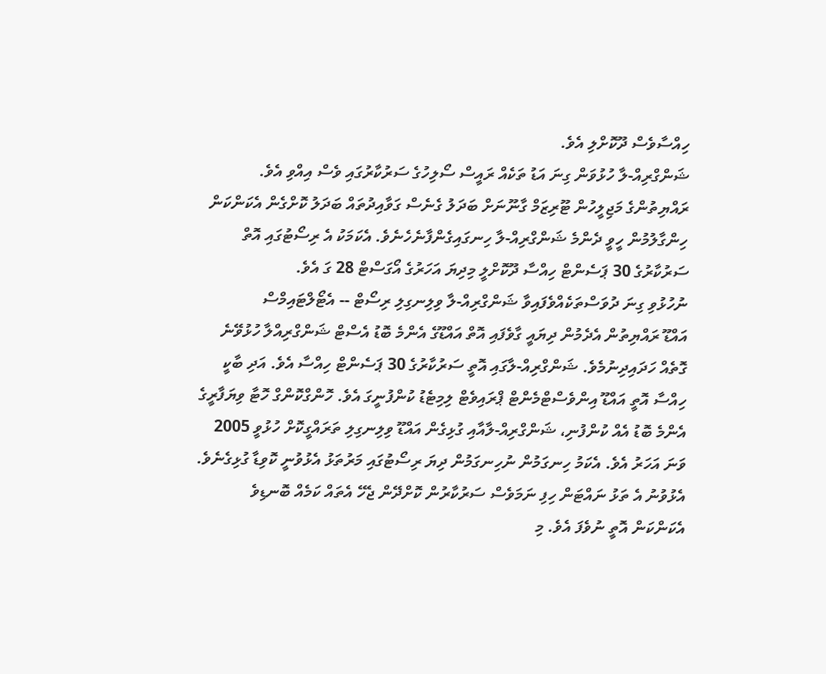ހިއްސާވެސް ދޫކޮށްލި އެވެ.
ޝަންގްރިއް-ލާ ހުޅުވަން ގިނަ އަޑު ތަކެއް ރައީސް ސޯލިހުގެ ސަރުކާރުގައި ވެސް އިއްވި އެވެ. ރައްޔިތުންގެ މަޖިލީހުން ޓޫރިޒަމް ގާނޫނަށް ބަދަލު ގެނެސް ގަވާއިދުތައް ބަދަލު ކޮށްގެން އެކަންކަން ހިންގާލުމުން ހީވީ ދެންމެ ޝަންގްރިއް-ލާ ހިނގައިގެންފާނެހެނެވެ. އެކަމަކު އެ ރިސޯޓުގައި އޮތް ސަރުކާރުގެ 30 ޕަސެންޓް ހިއްސާ ދޫކޮށްލީ މިދިޔަ އަހަރުގެ އޯގަސްޓް 28 ގަ އެވެ.
ނުހުޅުވި ގިނަ ދުވަސްތަކެއްވެފައިވާ ޝަންގްރިއް-ލާ ވިލިނގިލި ރިސޯޓް -- އެޓޯލްޓައިމްސް
އައްޑޫ ރައްޔިތުން އެދެމުން ދިޔައީ ގާވެފައި އޮތް އައްޑޫގެ އެންމެ ބޮޑު އެސްޓް ޝަންގްރިއްލާ ހުޅުވޭނެ ގޮތެއް ހަދައިދިނުމެވެ. ޝަންގްރިއް-ލާގައި އޮތީ ސަރުކާރުގެ 30 ޕަސެންޓް ހިއްސާ އެވެ. އަދި ބާކީ ހިއްސާ އޮތީ އައްޑޫ އިންވެސްޓްމެންޓް ޕްރައިވެޓް ލިމިޓެޑު ކުންފުނީގަ އެވެ. ހޮންގްކޮންގް ހޮޓާ ވިޔަފާރީގެ އެންމެ ބޮޑު އެއް ކުންފުނި، ޝަންގްރިއް-ލާއާއި ގުޅިގެން އައްޑޫ ވިލިނގިލި ތަރައްގީކޮށް ހުޅުވީ 2005 ވަނަ އަހަރު އެވެ. އެކަމު ހިނގަމުން ނުހިނގަމުން ދިޔަ ރިސޯޓުގައި މަރުތަޅު އެޅުވުނީ ކޮވިޑާ ގުޅިގެނެވެ. އެޅުވުނު އެ ތަޅު ނައްޓަން ހިފި ނަމަވެސް ސަރުކާރުން ކޮށްދޭން ޖެހޭ އެތައް ކަމެއް ބޮނޑިވެ އެކަންކަން އޮތީ ނުވެފަ އެވެ. މި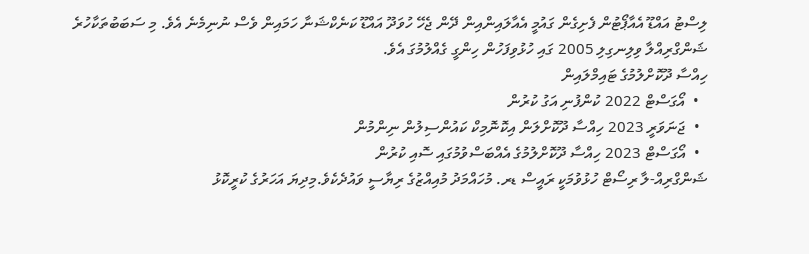ލިސްޓު އައްޑޫ އެއާޕޯޓުން ފެށިގެން ގައުމީ އެއާލައިންއިން ދޭން ޖެހޭ ހުވަދޫ އައްޑޫ ކަނެކްޝަނާ ހަމައިން ވެސް ނުނިމެނެ އެވެ. މި ސަބަބުތަކާހުރެ ޝަންގްރިއްލާ ވިލިނގިލި 2005 ގައި ހުޅުވިފަހުން ހިންގީ ގެއްލުމުގަ އެވެ.
ހިއްސާ ދޫކޮށްލުމުގެ ޓައިމްލައިން
  •  އޯގަސްޓް 2022 ކުންފުނި އަގު ކުރުން
  •  ޖަނަވަރީ 2023 ހިއްސާ ދޫކޮށްލަން އިކޮނޮމިކް ކައުންސިލުން ނިންމުން
  •  އޯގަސްޓް 2023 ހިއްސާ ދޫކޮށްލުމުގެ އެއްބަސްވުމުގައި ސޮއި ކުރުން
ޝަންގްރިއް-ލާ ރިސޯޓް ހުޅުވުމަކީ ރައީސް ޑރ. މުހައްމަދު މުއިއްޒުގެ ރިޔާސީ ވައުދެކެވެ.މިދިޔަ އަހަރުގެ ކުރީކޮޅު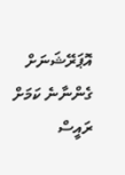އޮޕަރޭޝަނަށް ގެންނާނެ ކަމަށް ރައީސް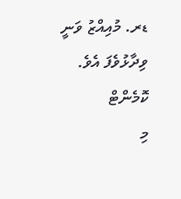ޑރ. މުއިއްޒު ވަނީ ވިދާޅުވެފަ އެވެ.
ކޮމެންޓް
މި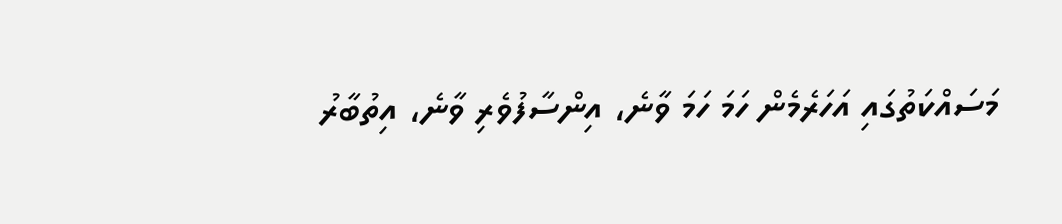މަސައްކަތުގައި އަހަރެމެން ހަމަ ހަމަ ވާނެ، އިންސާފުވެރި ވާނެ، އިތުބާރު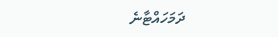ދަމަހައްޓާނެ